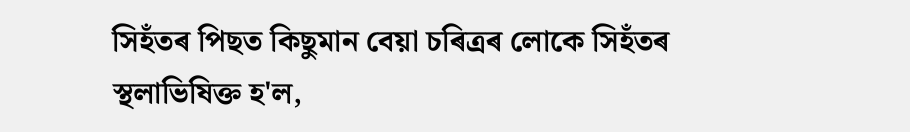সিহঁতৰ পিছত কিছুমান বেয়া চৰিত্ৰৰ লোকে সিহঁতৰ স্থলাভিষিক্ত হ'ল,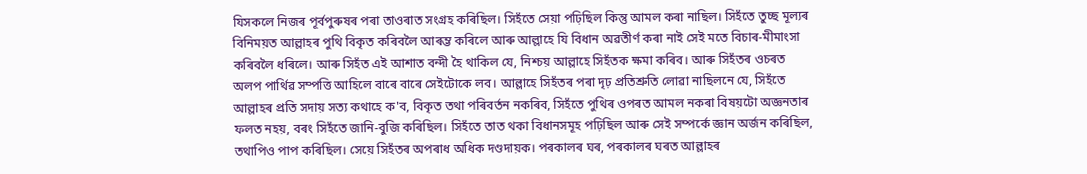যিসকলে নিজৰ পূৰ্বপুৰুষৰ পৰা তাওৰাত সংগ্ৰহ কৰিছিল। সিহঁতে সেয়া পঢ়িছিল কিন্তু আমল কৰা নাছিল। সিহঁতে তুচ্ছ মূল্যৰ বিনিময়ত আল্লাহৰ পুথি বিকৃত কৰিবলৈ আৰম্ভ কৰিলে আৰু আল্লাহে যি বিধান অৱতীৰ্ণ কৰা নাই সেই মতে বিচাৰ-মীমাংসা কৰিবলৈ ধৰিলে। আৰু সিহঁত এই আশাত বন্দী হৈ থাকিল যে, নিশ্চয় আল্লাহে সিহঁতক ক্ষমা কৰিব। আৰু সিহঁতৰ ওচৰত অলপ পাৰ্থিৱ সম্পত্তি আহিলে বাৰে বাৰে সেইটোকে লব। আল্লাহে সিহঁতৰ পৰা দৃঢ় প্ৰতিশ্ৰুতি লোৱা নাছিলনে যে, সিহঁতে আল্লাহৰ প্ৰতি সদায় সত্য কথাহে ক'ব, বিকৃত তথা পৰিবৰ্তন নকৰিব, সিহঁতে পুথিৰ ওপৰত আমল নকৰা বিষয়টো অজ্ঞনতাৰ ফলত নহয়, বৰং সিহঁতে জানি-বুজি কৰিছিল। সিহঁতে তাত থকা বিধানসমূহ পঢ়িছিল আৰু সেই সম্পৰ্কে জ্ঞান অৰ্জন কৰিছিল, তথাপিও পাপ কৰিছিল। সেয়ে সিহঁতৰ অপৰাধ অধিক দণ্ডদায়ক। পৰকালৰ ঘৰ, পৰকালৰ ঘৰত আল্লাহৰ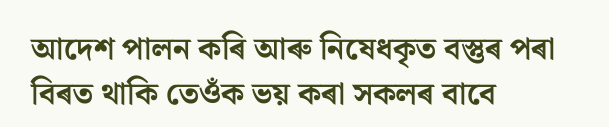আদেশ পালন কৰি আৰু নিষেধকৃত বস্তুৰ পৰা বিৰত থাকি তেওঁক ভয় কৰা সকলৰ বাবে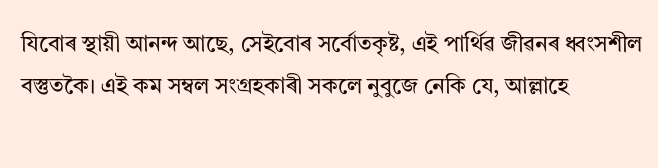যিবোৰ স্থায়ী আনন্দ আছে, সেইবোৰ সৰ্বোতকৃষ্ট, এই পাৰ্থিৱ জীৱনৰ ধ্বংসশীল বস্তুতকৈ। এই কম সম্বল সংগ্ৰহকাৰী সকলে নুবুজে নেকি যে, আল্লাহে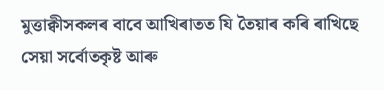মুত্তাক্বীসকলৰ বাবে আখিৰাতত যি তৈয়াৰ কৰি ৰাখিছে সেয়া সৰ্বোতকৃষ্ট আৰু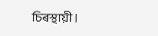চিৰস্থায়ী।